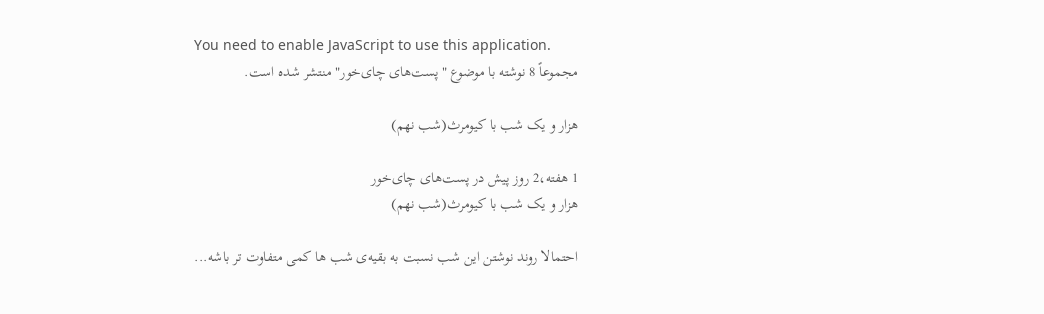You need to enable JavaScript to use this application.
مجموعاً 8 نوشته با موضوع "پست‌های چای‌خور" منتشر شده است.

هزار و یک شب با کیومرث(شب نهم)

1 هفته،2 روز پیش در پست‌های چای‌خور
هزار و یک شب با کیومرث(شب نهم)

احتمالا روند نوشتن این شب نسبت به بقیه‌ی شب ها کمی متفاوت تر باشه...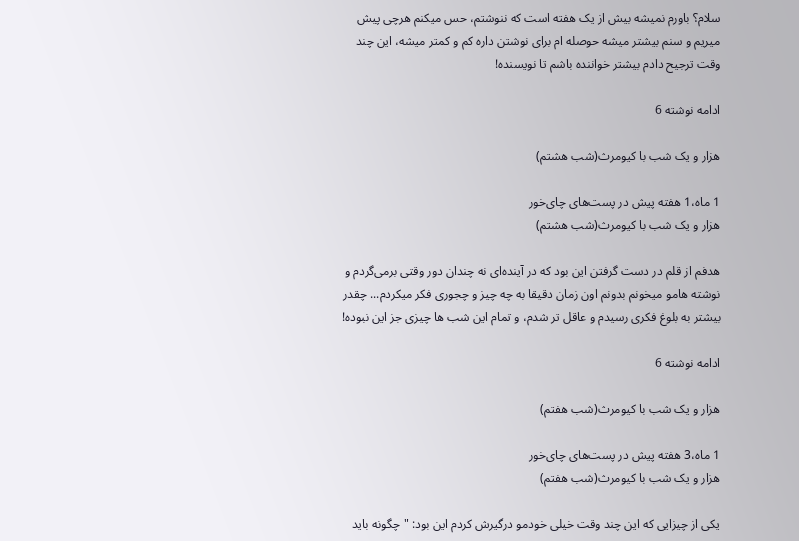سلام؟ باورم نمیشه بیش از یک هفته است که ننوشتم، حس میکنم هرچی پیش میریم و سنم بیشتر میشه حوصله ام برای نوشتن داره کم و کمتر میشه، این چند وقت ترجیح دادم بیشتر خواننده باشم تا نویسنده!

ادامه نوشته 6

هزار و یک شب با کیومرث(شب هشتم)

1 ماه،1 هفته پیش در پست‌های چای‌خور
هزار و یک شب با کیومرث(شب هشتم)

هدفم از قلم در دست گرفتن این بود که در آینده‌ای نه چندان دور وقتی برمی‌گردم و نوشته هامو میخونم بدونم اون زمان دقیقا به چه چیز و چجوری فکر میکردم... چقدر بیشتر به بلوغ فکری رسیدم و عاقل تر شدم، و تمام این شب ها چیزی جز این نبوده!

ادامه نوشته 6

هزار و یک شب با کیومرث(شب هفتم)

1 ماه،3 هفته پیش در پست‌های چای‌خور
هزار و یک شب با کیومرث(شب هفتم)

یکی از چیزایی که این چند وقت خیلی خودمو درگیرش کردم این بود: "چگونه باید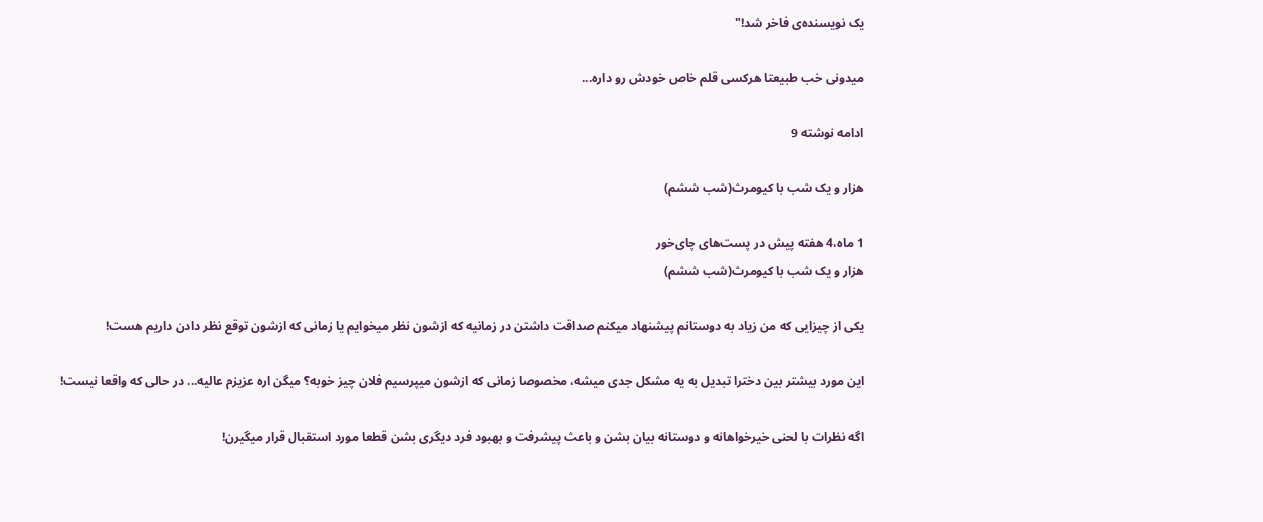یک نویسنده‌ی فاخر شد!"

میدونی خب طبیعتا هرکسی قلم خاص خودش رو داره...

ادامه نوشته 9

هزار و یک شب با کیومرث(شب ششم)

1 ماه،4 هفته پیش در پست‌های چای‌خور
هزار و یک شب با کیومرث(شب ششم)

یکی از چیزایی که من زیاد به دوستانم پیشنهاد میکنم صداقت داشتن در زمانیه که ازشون نظر میخوایم یا زمانی که ازشون توقع نظر دادن داریم هست!

این مورد بیشتر بین دخترا تبدیل به یه مشکل جدی میشه، مخصوصا زمانی که ازشون میپرسیم فلان چیز خوبه؟ میگن اره عزیزم عالیه... در حالی که واقعا نیست!

اگه نظرات با لحنی خیرخواهانه و دوستانه بیان بشن و باعث پیشرفت و بهبود فرد دیگری بشن قطعا مورد استقبال قرار میگیرن!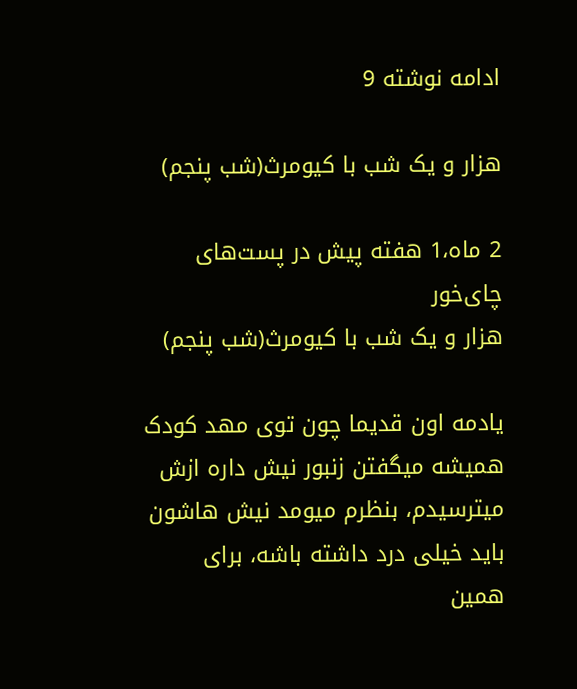ادامه نوشته 9

هزار و یک شب با کیومرث(شب پنجم)

2 ماه،1 هفته پیش در پست‌های چای‌خور
هزار و یک شب با کیومرث(شب پنجم)

یادمه اون قدیما چون توی مهد کودک همیشه میگفتن زنبور نیش داره ازش میترسیدم، بنظرم میومد نیش هاشون باید خیلی درد داشته باشه، برای همین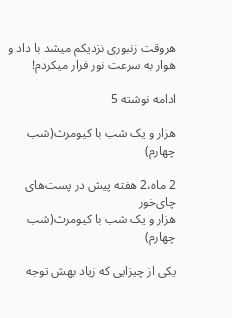هروقت زنبوری نزدیکم میشد با داد و هوار به سرعت نور فرار میکردم!

ادامه نوشته 5

هزار و یک شب با کیومرث(شب چهارم)

2 ماه،2 هفته پیش در پست‌های چای‌خور
هزار و یک شب با کیومرث(شب چهارم)

یکی از چیزایی که زیاد بهش توجه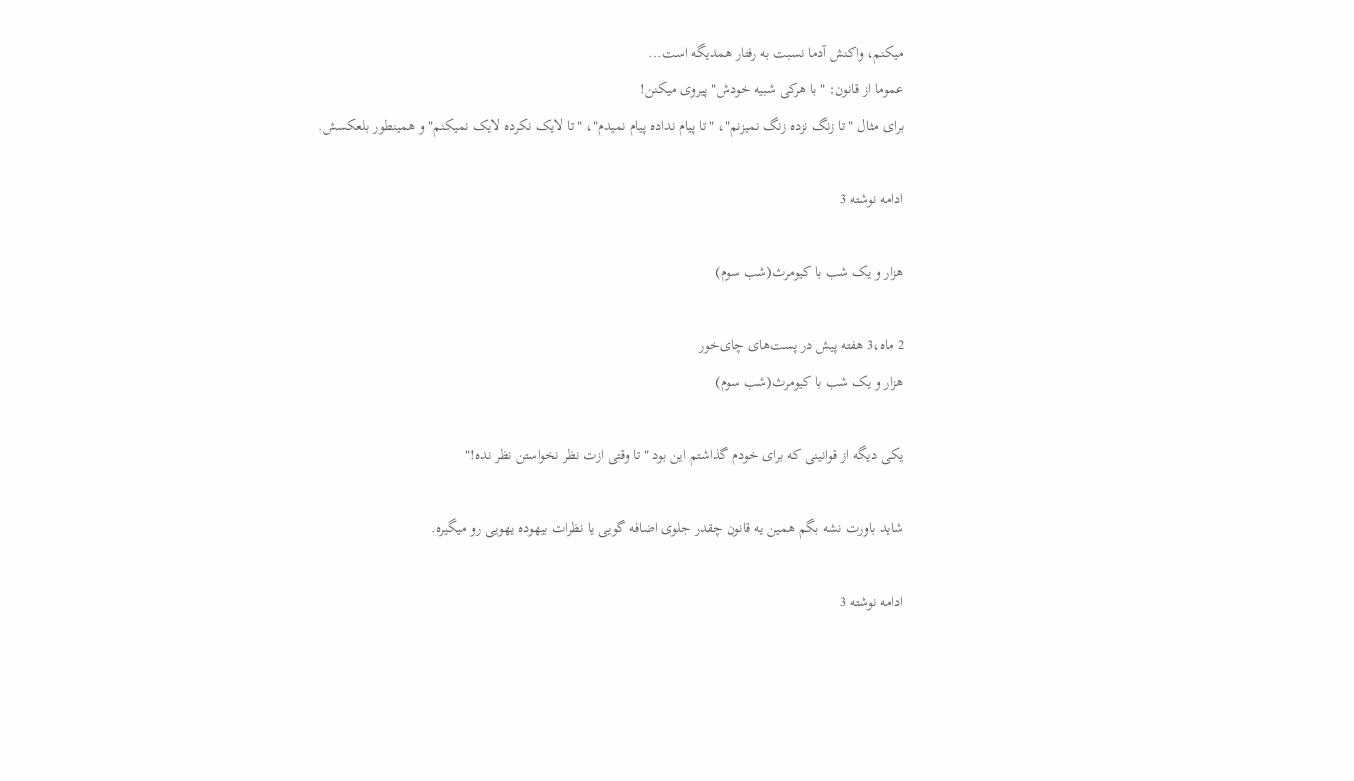میکنم، واکنش آدما نسبت به رفتار همدیگه است...
عموما از قانون: "با هرکی شبیه خودش" پیروی میکنن!
برای مثال "تا زنگ نزده زنگ نمیزنم"، "تا پیام نداده پیام نمیدم"، "تا لایک نکرده لایک نمیکنم" و همینطور بلعکسش.

ادامه نوشته 3

هزار و یک شب با کیومرث(شب سوم)

2 ماه،3 هفته پیش در پست‌های چای‌خور
هزار و یک شب با کیومرث(شب سوم)

یکی دیگه از قوانینی که برای خودم گذاشتم این بود "تا وقتی ازت نظر نخواستن نظر نده!"

شاید باورت نشه بگم همین یه قانون چقدر جلوی اضافه گویی یا نظرات بیهوده یهویی رو میگیره.

ادامه نوشته 3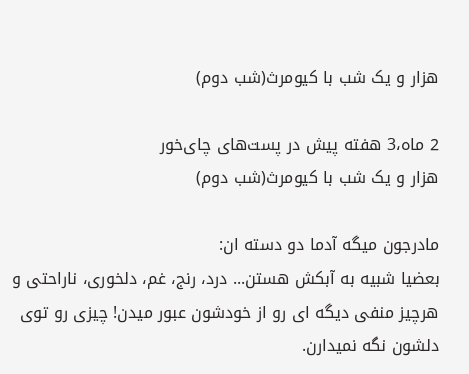هزار و یک شب با کیومرث(شب دوم)

2 ماه،3 هفته پیش در پست‌های چای‌خور
هزار و یک شب با کیومرث(شب دوم)

مادرجون میگه آدما دو دسته ان:
بعضیا شبیه به آبکش هستن... درد، رنج، غم، دلخوری، ناراحتی و هرچیز منفی دیگه ای رو از خودشون عبور میدن! چیزی رو توی دلشون نگه نمیدارن.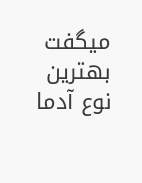میگفت بهترین نوع آدما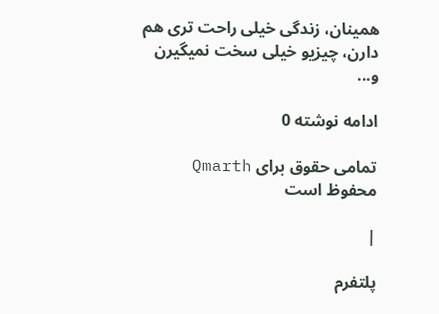همینان، زندگی خیلی راحت تری هم دارن، چیزیو خیلی سخت نمیگیرن و...

ادامه نوشته 0

تمامی حقوق برای Qmarth محفوظ است

|

پلتفرم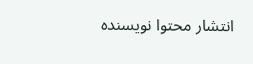انتشار محتوا نویسنده